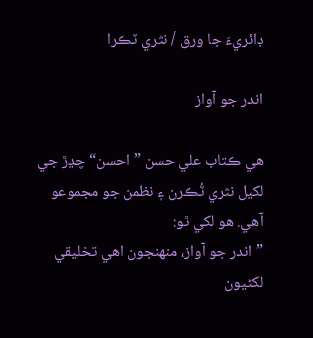ڊائريءَ جا ورق / نثري ٽڪرا

اندر جو آواز

ھي ڪتاب علي حسن ”احسن“ چڍڙ جي لکيل نثري ٽُڪرن ۽ نظمن جو مجموعو آھي. ھو لکي ٿو:
”اندر جو آواز، منهنجون اهي تخليقي لکڻيون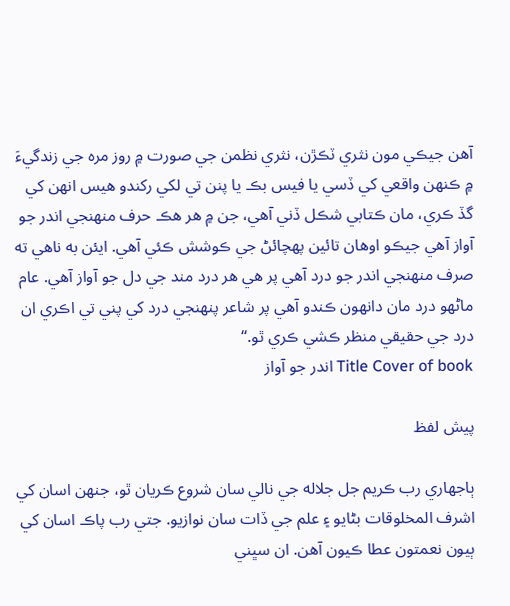آهن جيڪي مون نثري ٽڪڙن، نثري نظمن جي صورت ۾ روز مره جي زندگيءَ ۾ ڪنهن واقعي کي ڏسي يا فيس بڪ يا پنن تي لکي رکندو هيس انهن کي گڏ ڪري، مان ڪتابي شڪل ڏني آهي، جن ۾ هر هڪ حرف منهنجي اندر جو آواز آهي جيڪو اوهان تائين پهچائڻ جي ڪوشش ڪئي آهي. ايئن به ناهي ته صرف منهنجي اندر جو درد آهي پر هي هر درد مند جي دل جو آواز آهي. عام ماڻهو درد مان دانهون ڪندو آهي پر شاعر پنهنجي درد کي پني تي اڪري ان درد جي حقيقي منظر ڪشي ڪري ٿو.“
Title Cover of book اندر جو آواز

پيش لفظ

ٻاجھاري رب ڪريم جل جلاله جي نالي سان شروع ڪريان ٿو، جنهن اسان کي اشرف المخلوقات بڻايو ۽ علم جي ڏات سان نوازيو. جتي رب پاڪ اسان کي ٻيون نعمتون عطا ڪيون آهن. ان سڀني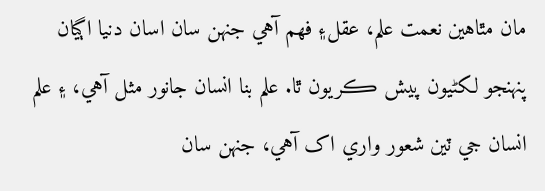مان مٿاهين نعمت علم، عقل۽ فهم آهي جنهن سان اسان دنيا اڳيان پنهنجو لکڻيون پيش ڪريون ٿا. علم بنا انسان جانور مثل آهي، ۽ علم انسان جي ٽين شعور واري اک آهي، جنهن سان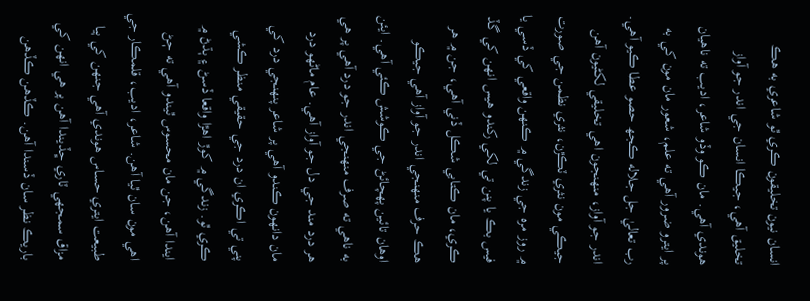انسان نيون تخليقون ڪري ٿو شاعري به هڪ تخليق آهي، جيڪا انسان جي اندر جو آواز هوندي آهي. مان ڪو وڏو شاعر، اديب ته ناهيان پر ايترو ضرور آهي ته علم، شعور مان مون کي به رب تعاليٰ جل جلاله ڪجھ حصو عطا ڪيو آهي.
اندر جو آواز، منهنجون اهي تخليقي لکڻيون آهن جيڪي مون نثري ٽڪڙن، نثري نظمن جي صورت ۾ روز مره جي زندگي ۾ ڪنهن واقعي کي ڏسي يا فيس بڪ يا پنن تي لکي رکندو هيس انهن کي گڏ ڪري، مان ڪتابي شڪل ڏني آهي، جن ۾ هر هڪ حرف منهنجي اندر جو آواز آهي جيڪو اوهان تائين پهچائڻ جي ڪوشش ڪئي آهي. ايئن به ناهي ته صرف منهنجي اندر جو درد آهي پر هي هر درد مند جي دل جو آواز آهي. عام ماڻهو درد مان دانهون ڪندو آهي پر شاعر پنهنجي درد کي پني تي اڪري ان درد جي حقيقي منظر ڪشي ڪري ٿو. زندگي ۾ کوڙ اهڙا واقعا ڏسڻ ۽ ٻڌڻ ۾ ايندا آهن، جن مان محسوس ٿيندو آهي ته ڄڻ اهي مون سان ٿيا آهن. شاعر، اديب، قلمڪار جي طبيعت ايتري حساس هوندي آهي جنهن کي ٻيا مزاق سمجھي ٽاري ڇڏيندا آهن پر هي انهن کي باريڪ نظر سان ڏسندا آهن. ڪڏهن ڪڏهن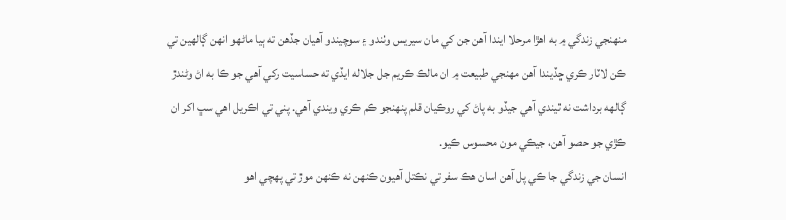منهنجي زندگي ۾ به اهڙا مرحلا ايندا آهن جن کي مان سيريس وٺندو ۽ سوچيندو آهيان جڏهن ته ٻيا ماڻهو انهن ڳالهين تي ڪن لاٽار ڪري ڇڏيندا آهن مهنجي طبيعت ۾ ان مالڪ ڪريم جل جلاله ايڏي ته حساسيت رکي آهي جو ڪا به اڻ وڻندڙ ڳالهه برداشت نه ٿيندي آهي جيڏو به پاڻ کي روڪيان قلم پنهنجو ڪم ڪري ويندي آهي. پني تي اڪريل اهي سڀ اکر ان ڪڙي جو حصو آهن، جيڪي مون محسوس ڪيو.
انسان جي زندگي جا ڪي پل آهن اسان هڪ سفر تي نڪتل آهيون ڪنهن نه ڪنهن موڙ تي پهچي اهو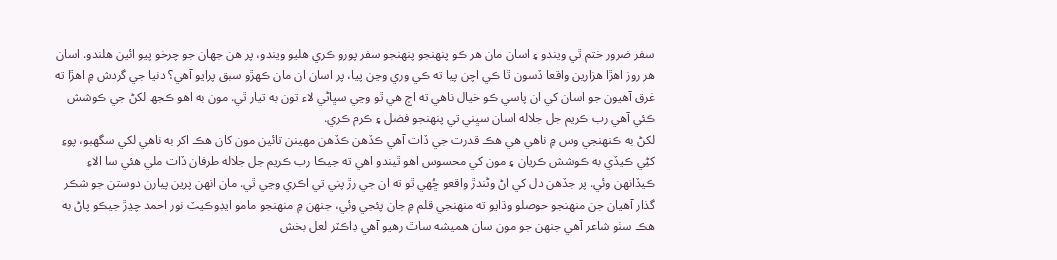سفر ضرور ختم ٿي ويندو ۽ اسان مان هر ڪو پنهنجو پنهنجو سفر پورو ڪري هليو ويندو، پر هن جهان جو چرخو پيو ائين هلندو. اسان هر روز اهڙا هزارين واقعا ڏسون ٿا ڪي اچن پيا ته ڪي وري وڃن پيا، پر اسان ان مان ڪهڙو سبق پرايو آهي؟ دنيا جي گردش ۾ اهڙا ته غرق آهيون جو اسان کي ان پاسي ڪو خيال ناهي ته اڄ هي ٿو وڃي سڀاڻي لاء تون به تيار ٿي. مون به اهو ڪجھ لکڻ جي ڪوشش ڪئي آهي رب ڪريم جل جلاله اسان سڀني تي پنهنجو فضل ۽ ڪرم ڪري.
لکڻ به ڪنهنجي وس ۾ ناهي هي هڪ قدرت جي ڏات آهي ڪڏهن ڪڏهن مهينن تائين مون کان هڪ اکر به ناهي لکي سگھبو، پوءِ کڻِي ڪيڏي به ڪوشش ڪريان ۽ مون کي محسوس اهو ٿيندو اهي ته جيڪا رب ڪريم جل جلاله طرفان ڏات ملي هئي سا الاءِ ڪيڏانهن وئي. پر جڏهن دل کي اڻ وڻندڙ واقعو ڇُهي ٿو ته ان جي رڙ پني تي اڪري وڃي ٿي. مان انهن پرين پيارن دوستن جو شڪر گذار آهيان جن منهنجو حوصلو وڌايو ته منهنجي قلم ۾ جان پئجي وئي، جنهن ۾ منهنجو مامو ايڊوڪيٽ نور احمد چڍڙ جيڪو پاڻ به هڪ سٺو شاعر آهي جنهن جو مون سان هميشه ساٿ رهيو آهي ڊاڪٽر لعل بخش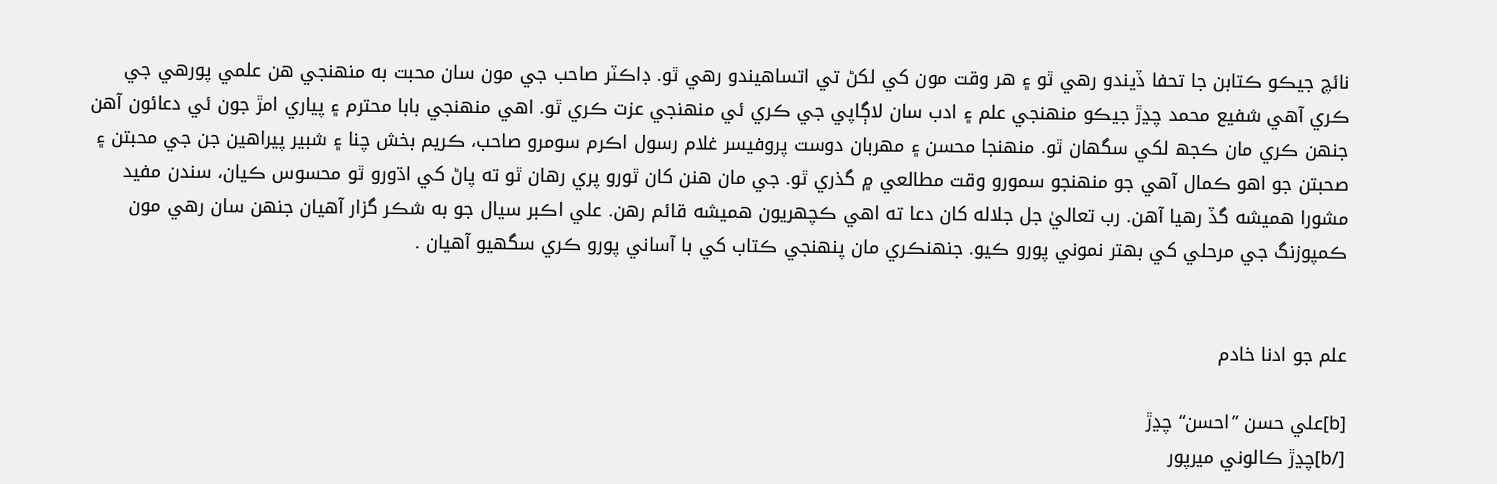نائچ جيڪو ڪتابن جا تحفا ڏيندو رهي ٿو ۽ هر وقت مون کي لکڻ تي اتساهيندو رهي ٿو. ڊاڪٽر صاحب جي مون سان محبت به منهنجي هن علمي پورهي جي ڪري آهي شفيع محمد چڍڙ جيڪو منهنجي علم ۽ ادب سان لاڳاپي جي ڪري ئي منهنجي عزت ڪري ٿو. اهي منهنجي بابا محترم ۽ پياري امڙ جون ئي دعائون آهن جنهن ڪري مان ڪجھ لکي سگھان ٿو. منهنجا محسن ۽ مهربان دوست پروفيسر غلام رسول اڪرم سومرو صاحب، ڪريم بخش چنا ۽ شبير پيراهين جن جي محبتن ۽ صحبتن جو اهو ڪمال آهي جو منهنجو سمورو وقت مطالعي ۾ گذري ٿو. جي مان هنن کان ٿورو پري رهان ٿو ته پاڻ کي اڌورو ٿو محسوس ڪيان، سندن مفيد مشورا هميشه گڏ رهيا آهن. رب تعاليٰ جل جلاله کان دعا ته اهي ڪچهريون هميشه قائم رهن. علي اڪبر سيال جو به شڪر گزار آهيان جنهن سان رهي مون ڪمپوزنگ جي مرحلي کي بهتر نموني پورو ڪيو. جنهنڪري مان پنهنجي ڪتاب کي با آساني پورو ڪري سگھيو آهيان .


علم جو ادنا خادم

[b]علي حسن ”احسن“ چڍڙ
[/b]چڍڙ ڪالوني ميرپور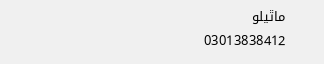ماٿيلو
03013838412